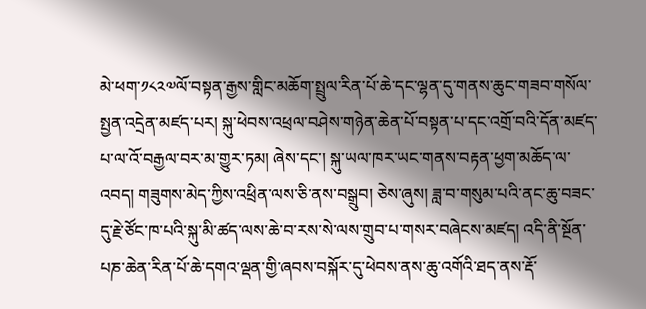མེ་ཕག་༡༨༢༧ལོ་བསྟན་རྒྱས་གླིང་མཆོག་སྤྲུལ་རིན་པོ་ཆེ་དང་ལྷན་དུ་གནས་ཆུང་གཟབ་གསོལ་སྤྱན་འདྲེན་མཛད་པར། སྐུ་ཕེབས་འཕྲལ་བཤེས་གཉེན་ཆེན་པོ་བསྟན་པ་དང་འགྲོ་བའི་དོན་མཛད་པ་ལ་འོ་བརྒྱལ་བར་མ་གྱུར་ཏམ། ཞེས་དང་། སྐུ་ཡལ་ཁར་ཡང་གནས་བརྟན་ཕྱག་མཆོད་ལ་འབད། གཟུགས་མེད་ཀྱིས་འཕྲིན་ལས་ཅི་ནས་བསྒྲུབ། ཅེས་ཞུས། ཟླ་བ་གསུམ་པའི་ནང་ཆུ་བཟང་དུ་རྗེ་ཙོང་ཁ་པའི་སྐུ་མི་ཚད་ལས་ཆེ་བ་རས་སེ་ལས་གྲུབ་པ་གསར་བཞེངས་མཛད། འདི་ནི་སྔོན་པཎ་ཆེན་རིན་པོ་ཆེ་དགའ་ལྡན་གྱི་ཞབས་བསྐོར་དུ་ཕེབས་ནས་ཆུ་འགོའི་ཐད་ནས་རྡོ་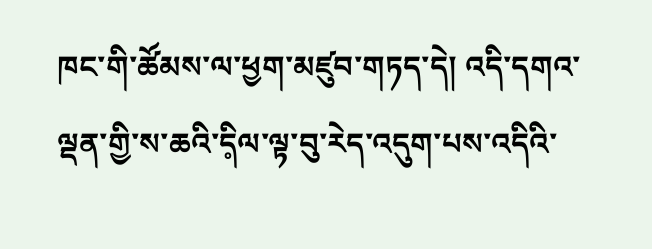ཁང་གི་ཚོམས་ལ་ཕྱག་མཛུབ་གཏད་དེ། འདི་དགའ་ལྡན་གྱི་ས་ཆའི་དི༷ལ་ལྟ་བུ་རེད་འདུག་པས་འདིའི་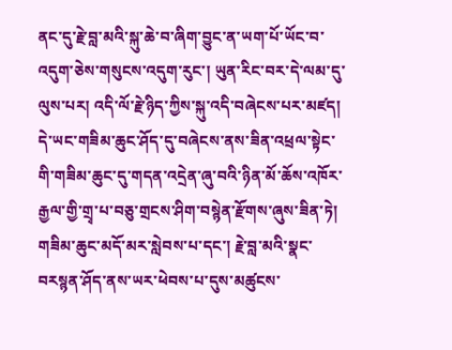ནང་དུ་རྗེ་བླ་མའི་སྐུ་ཆེ་བ་ཞིག་བྱུང་ན་ཡག་པོ་ཡོང་བ་འདུག་ཅེས་གསུངས་འདུག་རུང་། ཡུན་རིང་བར་དེ་ལམ་དུ་ལུས་པར། འདི་ལོ་རྗེ་ཉིད་ཀྱིས་སྐུ་འདི་བཞེངས་པར་མཛད། དེ་ཡང་གཟིམ་ཆུང་ཤོད་དུ་བཞེངས་ནས་ཟིན་འཕྲལ་སྟེང་གི་གཟིམ་ཆུང་དུ་གདན་འདྲེན་ཞུ་བའི་ཉིན་མོ་ཆོས་འཁོར་རྒྱལ་གྱི་གྲྭ་པ་བཅུ་གྲངས་ཤིག་བསྙེན་རྫོགས་ཞུས་ཟིན་ཏེ། གཟིམ་ཆུང་མདོ་མར་སླེབས་པ་དང་། རྗེ་བླ་མའི་སྣང་བརསྙན་ཤོད་ནས་ཡར་ཕེབས་པ་དུས་མཚུངས་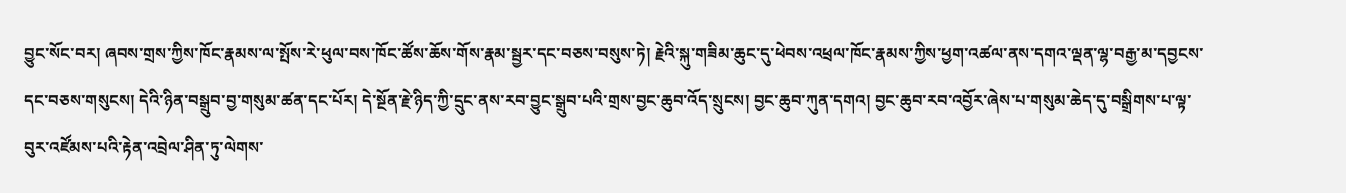བྱུང་སོང་བར། ཞབས་གྲས་ཀྱིས་ཁོང་རྣམས་ལ་སྤོས་རེ་ཕུལ་བས་ཁོང་ཚོས་ཆོས་གོས་རྣམ་སྦྱར་དང་བཅས་བསུས་ཏེ། རྗེའི་སྐུ་གཟིམ་ཆུང་དུ་ཕེབས་འཕྲལ་ཁོང་རྣམས་ཀྱིས་ཕྱག་འཚལ་ནས་དགའ་ལྡན་ལྷ་བརྒྱ་མ་དབྱངས་དང་བཅས་གསུངས། དེའི་ཉིན་བསྒྲུབ་བྱ་གསུམ་ཚན་དང་པོར། དེ་སྔོན་རྗེ་ཉིད་ཀྱི་དྲུང་ནས་རབ་བྱུང་སྒྲུབ་པའི་གྲས་བྱང་ཆུབ་འོད་སྲུངས། བྱང་ཆུབ་ཀུན་དགའ། བྱང་ཆུབ་རབ་འབྱོར་ཞེས་པ་གསུམ་ཆེད་དུ་བསྒྲིགས་པ་ལྟ་བུར་འཛོམས་པའི་རྟེན་འབྲེལ་ཤིན་ཏུ་ལེགས་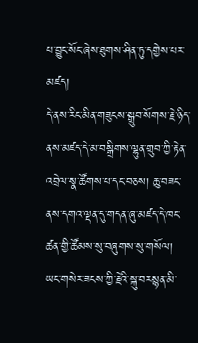པ་བྱུང་སོང་ཞེས་ཐུགས་ཤིན་ཏུ་དགྱེས་པར་མཛད།
དེ་ནས་རིང་མིན་གཟུངས་སྒྲུབ་སོགས་རྗེ་ཉིད་ནས་མཛད་དེ་མ་བསྒྲིགས་ལྷུན་གྲུབ་ཀྱི་རྟེན་འབྲེལ་སྣ་ཚོགས་པ་དང་བཅས། ཆུ་བཟང་ནས་དགའ་ལྡན་དུ་གདན་ཞུ་མཛད་དེ་ཁང་ཚན་གྱི་ཚོམས་སུ་བཞུགས་སུ་གསོལ། ཡང་གསེར་ཟངས་ཀྱི་རྗེའི་སྐུ་བརསྙན་མི་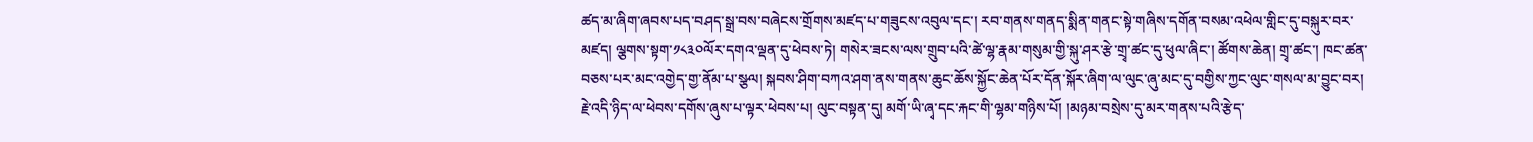ཚད་མ་ཞིག་ཞབས་པད་བཤད་སྒྲ་བས་བཞེངས་གྲོགས་མཛད་པ་གཟུངས་འབུལ་དང་། རབ་གནས་གནད་སྨིན་གནང་སྟེ་གཞིས་དགོན་བསམ་འཕེལ་གླིང་དུ་བསྐུར་བར་མཛད། ལྕགས་སྟག་༡༨༣༠ལོར་དགའ་ལྡན་དུ་ཕེབས་ཏེ། གསེར་ཟངས་ལས་གྲུབ་པའི་ཚེ་ལྷ་རྣམ་གསུམ་གྱི་སྐུ་ཤར་རྩེ་གྲྭ་ཚང་དུ་ཕུལ་ཞིང་། ཚོགས་ཆེན། གྲྭ་ཚང་། ཁང་ཚན་བཅས་པར་མང་འགྱེད་གྱ་ནོམ་པ་སྩལ། སྐབས་ཤིག་བཀའ་ཤག་ནས་གནས་ཆུང་ཆོས་སྐྱོང་ཆེན་པོར་དོན་སྐོར་ཞིག་ལ་ལུང་ཞུ་མང་དུ་བགྱིས་ཀྱང་ལུང་གསལ་མ་བྱུང་བར། རྗེ་འདི་ཉིད་ལ་ཕེབས་དགོས་ཞུས་པ་ལྟར་ཕེབས་པ། ལུང་བསྟན་དུ། མགོ་ཡི་ཞྭ་དང་རྐང་གི་ལྷམ་གཉིས་པོ། །མཉམ་བསྲེས་དུ་མར་གནས་པའི་རྩེད་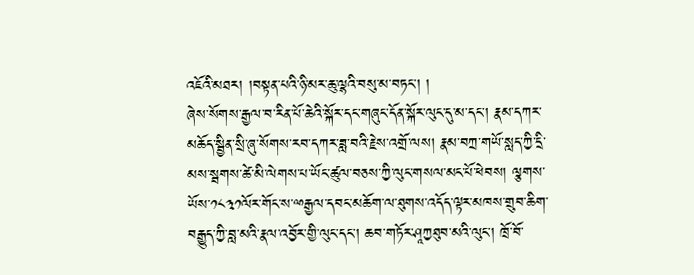འཇོའི་མཐར། །བསྟན་པའི་ཉི་མར་ཆུ་ལྷའི་བསུ་མ་བཏང་། །
ཞེས་སོགས་རྒྱལ་བ་རིན་པོ་ཆེའི་སྐོར་དང་གཞུང་དོན་སྐོར་ལུང་དུ་མ་དང་། རྣམ་དཀར་མཆོད་སྦྱིན་སྲི་ཞུ་སོགས་རབ་དཀར་ཟླ་བའི་རྗེས་འགྲོ་ལས། རྣམ་བཀྲ་གཡོ་སླད་ཀྱི་དྲི་མས་སྦགས་ཚེ་མི་ལེགས་པ་ཡོང་ཚུལ་བཅས་ཀྱི་ལུང་གསལ་མང་པོ་ཕེབས། ལྕགས་ཡོས་༡༨༣༡ལོར་གོང་ས་ྋརྒྱལ་དབང་མཆོག་ལ་ཐུགས་འདོད་ལྟར་མཁས་གྲུབ་ཆིག་བརྒྱུད་ཀྱི་བླ་མའི་རྣལ་འབྱོར་གྱི་ལུང་དང་། ཆབ་གཏོར་ཤཱཀྱཐུབ་མའི་ལུང་། ཁྲོ་བོ་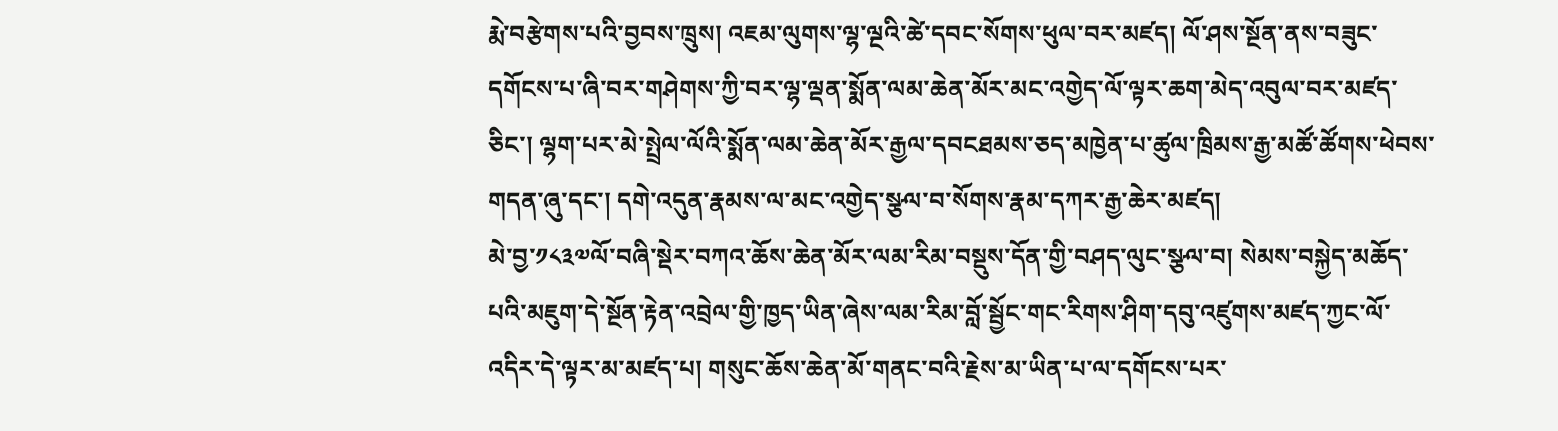རྨེ་བརྩེགས་པའི་བྱབས་ཁྲུས། འཇམ་ལུགས་ལྷ་ལྔའི་ཚེ་དབང་སོགས་ཕུལ་བར་མཛད། ལོ་ཤས་སྔོན་ནས་བཟུང་དགོངས་པ་ཞི་བར་གཤེགས་ཀྱི་བར་ལྷ་ལྡན་སྨོན་ལམ་ཆེན་མོར་མང་འགྱེད་ལོ་ལྟར་ཆག་མེད་འབུལ་བར་མཛད་ཅིང་། ལྷག་པར་མེ་སྤྲེལ་ལོའི་སྨོན་ལམ་ཆེན་མོར་རྒྱལ་དབངཐམས་ཅད་མཁྱེན་པ་ཚུལ་ཁྲིམས་རྒྱ་མཚོ་ཚོགས་ཕེབས་གདན་ཞུ་དང་། དགེ་འདུན་རྣམས་ལ་མང་འགྱེད་སྩལ་བ་སོགས་རྣམ་དཀར་རྒྱ་ཆེར་མཛད།
མེ་བྱ་༡༨༣༧ལོ་བཞི་སྡེར་བཀའ་ཆོས་ཆེན་མོར་ལམ་རིམ་བསྡུས་དོན་གྱི་བཤད་ལུང་སྩལ་བ། སེམས་བསྐྱེད་མཆོད་པའི་མཇུག་དེ་སྔོན་རྟེན་འབྲེལ་གྱི་ཁྱད་ཡིན་ཞེས་ལམ་རིམ་བློ་སྦྱོང་གང་རིགས་ཤིག་དབུ་འཛུགས་མཛད་ཀྱང་ལོ་འདིར་དེ་ལྟར་མ་མཛད་པ། གསུང་ཆོས་ཆེན་མོ་གནང་བའི་རྗེས་མ་ཡིན་པ་ལ་དགོངས་པར་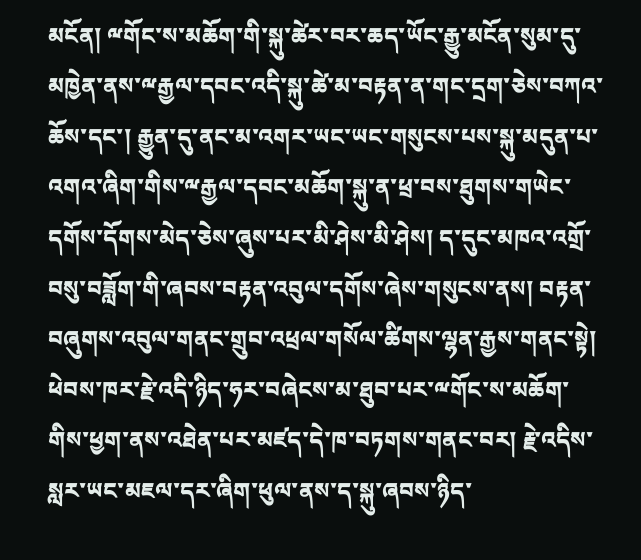མངོན། ྋགོང་ས་མཆོག་གི་སྐུ་ཚེར་བར་ཆད་ཡོང་རྒྱུ་མངོན་སུམ་དུ་མཁྱེན་ནས་ྋརྒྱལ་དབང་འདི་སྐུ་ཚེ་མ་བརྟན་ན་གང་དྲག་ཅེས་བཀའ་ཆོས་དང་། རྒྱུན་དུ་ནང་མ་འགར་ཡང་ཡང་གསུངས་པས་སྐུ་མདུན་པ་འགའ་ཞིག་གིས་ྋརྒྱལ་དབང་མཆོག་སྐུ་ན་ཕྲ་བས་ཐུགས་གཡེང་དགོས་དོགས་མེད་ཅེས་ཞུས་པར་མི་ཤེས་མི་ཤེས། ད་དུང་མཁའ་འགྲོ་བསུ་བཟློག་གི་ཞབས་བརྟན་འབུལ་དགོས་ཞེས་གསུངས་ནས། བརྟན་བཞུགས་འབུལ་གནང་གྲུབ་འཕྲལ་གསོལ་ཚིགས་ལྷན་རྒྱས་གནང་སྟེ། ཕེབས་ཁར་རྗེ་འདི་ཉིད་ཧར་བཞེངས་མ་ཐུབ་པར་ྋགོང་ས་མཆོག་གིས་ཕྱག་ནས་འཐེན་པར་མཛད་དེ་ཁ་བཏགས་གནང་བར། རྗེ་འདིས་སླར་ཡང་མཇལ་དར་ཞིག་ཕུལ་ནས་ད་སྐུ་ཞབས་ཉིད་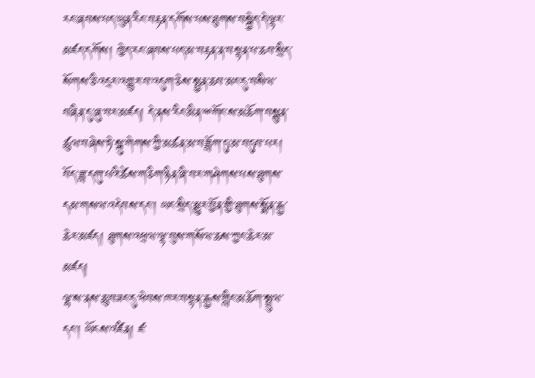རང་ཞབས་པད་ཡུན་རིང་བརྟན་དགོས་པས་ཐུགས་བསྐྱེད་དེ་ལྟར་མཛད་དགོས། ཁྱེད་རང་ཞབས་པད་མ་བརྟན་ན་བསྟན་པ་ཆབ་སྲིད་སོགས་ཅི་འདྲར་འགྱུར་བ་འདུག་ཅེས་སྤྱན་ཆབ་མང་དུ་བསིལ་བཞིན་དུ་ཞུ་བར་མཛད། དེ་ནས་རིང་མིན་ྋགོང་ས་མཆོག་བསྙུན་ཚུལ་བཞེས་ཏེ་སྐུ་གེགས་ཀྱི་མཚན་མ་བཟློག་ཏུ་མ་བཏུབ་པར། བོད་ཟླ་དགུ་པའི་ཚེས་གཅིག་ཉིན་ཞི་བར་གཤེགས་པས་ཐུགས་དམ་གསལ་འདེབས་དང་། ཡང་སྲིད་མྱུར་བྱོན་གྱི་ཐུགས་སྨོན་རྒྱ་ཆེར་མཛད། ཐུགས་འཕྲལ་ལྟ་བུས་གསོལ་ཆས་ཀྱང་ཆེར་མ་མཛད།
ལྷ་ས་ནས་ཆུ་བཟང་དུ་ཕེབས་ཁར་བསྟན་རྒྱས་གླིང་མཆོག་སྤྲུལ་དང་། ཡོངས་འཛིན། ཛ་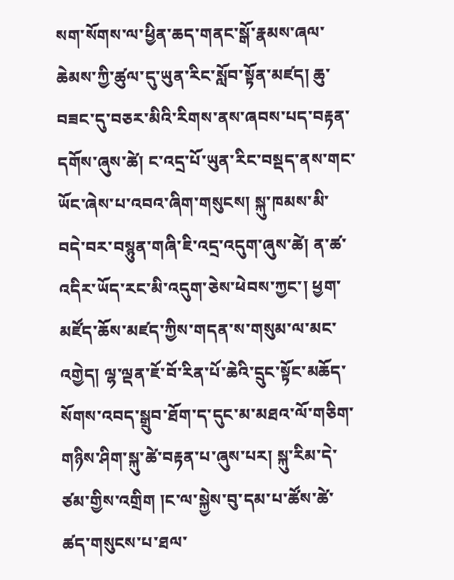སག་སོགས་ལ་ཕྱིན་ཆད་གནང་སྒོ་རྣམས་ཞལ་ཆེམས་ཀྱི་ཚུལ་དུ་ཡུན་རིང་སློབ་སྟོན་མཛད། ཆུ་བཟང་དུ་བཅར་མིའི་རིགས་ནས་ཞབས་པད་བརྟན་དགོས་ཞུས་ཚེ། ང་འདྲ་པོ་ཡུན་རིང་བསྡད་ནས་གང་ཡོང་ཞེས་པ་འབའ་ཞིག་གསུངས། སྐུ་ཁམས་མི་བདེ་བར་བསྙུན་གཞི་ཇི་འདྲ་འདུག་ཞུས་ཚེ། ན་ཚ་འདིར་ཡོད་རང་མི་འདུག་ཅེས་ཕེབས་ཀྱང་། ཕྱག་མཛོད་ཆོས་མཛད་ཀྱིས་གདན་ས་གསུམ་ལ་མང་འགྱེད། ལྷ་ལྡན་ཇོ་བོ་རིན་པོ་ཆེའི་དྲུང་སྟོང་མཆོད་སོགས་འབད་སྒྲུབ་ཐོག་ད་དུང་མ་མཐའ་ལོ་གཅིག་གཉིས་ཤིག་སྐུ་ཚེ་བརྟན་པ་ཞུས་པར། སྐུ་རིམ་དེ་ཙམ་གྱིས་འགྲིག །ང་ལ་སྐྱེས་བུ་དམ་པ་ཚོས་ཚེ་ཚད་གསུངས་པ་ཐལ་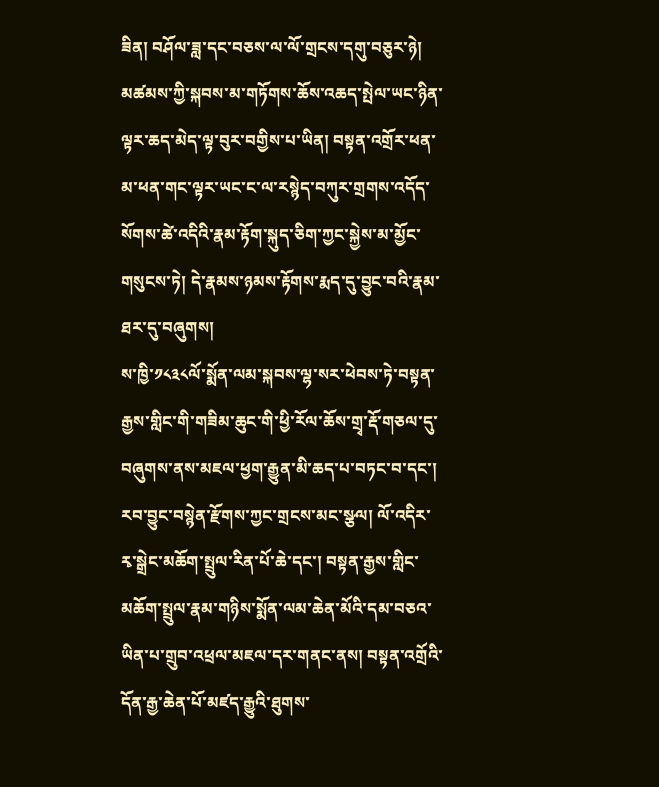ཟིན། བཤོལ་ཟླ་དང་བཅས་ལ་ལོ་གྲངས་དགུ་བཅུར་ཉེ། མཚམས་ཀྱི་སྐབས་མ་གཏོགས་ཆོས་འཆད་སྤེལ་ཡང་ཉིན་ལྟར་ཆད་མེད་ལྟ་བུར་བགྱིས་པ་ཡིན། བསྟན་འགྲོར་ཕན་མ་ཕན་གང་ལྟར་ཡང་ང་ལ་རསྙེད་བཀུར་གྲགས་འདོད་སོགས་ཚེ་འདིའི་རྣམ་རྟོག་སྐུད་ཅིག་ཀྱང་སྐྱེས་མ་མྱོང་གསུངས་ཏེ། དེ་རྣམས་ཉམས་རྟོགས་རྨད་དུ་བྱུང་བའི་རྣམ་ཐར་དུ་བཞུགས།
ས་ཁྱི་༡༨༣༨ལོ་སྨོན་ལམ་སྐབས་ལྷ་སར་ཕེབས་ཏེ་བསྟན་རྒྱས་གླིང་གི་གཟིམ་ཆུང་གི་ཕྱི་རོལ་ཆོས་གྲྭ་རྡོ་གཅལ་དུ་བཞུགས་ནས་མཇལ་ཕྱག་རྒྱུན་མི་ཆད་པ་བཏང་བ་དང་། རབ་བྱུང་བསྙེན་རྫོགས་ཀྱང་གྲངས་མང་སྩལ། ལོ་འདིར་རྭ་སྒྲེང་མཆོག་སྤྲུལ་རིན་པོ་ཆེ་དང་། བསྟན་རྒྱས་གླིང་མཆོག་སྤྲུལ་རྣམ་གཉིས་སྨོན་ལམ་ཆེན་མོའི་དམ་བཅའ་ཡིན་པ་གྲུབ་འཕྲལ་མཇལ་དར་གནང་ནས། བསྟན་འགྲོའི་དོན་རྒྱ་ཆེན་པོ་མཛད་རྒྱུའི་ཐུགས་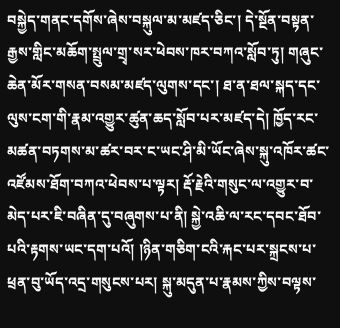བསྐྱེད་གནང་དགོས་ཞེས་བསྐུལ་མ་མཛད་ཅིང་། དེ་སྔོན་བསྟན་རྒྱས་གླིང་མཆོག་སྤྲུལ་གྲྭ་སར་ཕེབས་ཁར་བཀའ་སློབ་ཏུ། གཞུང་ཆེན་མོར་གསན་བསམ་མཛད་ལུགས་དང་། ཐ་ན་ཐལ་སྐད་དང་ལུས་ངག་གི་རྣམ་འགྱུར་ཚུན་ཆད་སློབ་པར་མཛད་དེ། ཁྱོད་རང་མཚན་བཏགས་མ་ཚར་བར་ང་ཡང་ཤི་མི་ཡོང་ཞེས་སྐུ་འཁོར་ཚང་འཛོམས་ཐོག་བཀའ་ཕེབས་པ་ལྟར། རྡོ་རྗེའི་གསུང་ལ་འགྱུར་བ་མེད་པར་ཇི་བཞིན་དུ་བཞུགས་པ་ནི། སྐྱེ་འཆི་ལ་རང་དབང་ཐོབ་པའི་རྟགས་ཡང་དག་པའོ། །ཉིན་གཅིག་ངའི་རྐང་པར་སྐྲངས་པ་ཕྲན་བུ་ཡོད་འདྲ་གསུངས་པར། སྐུ་མདུན་པ་རྣམས་ཀྱིས་བལྟས་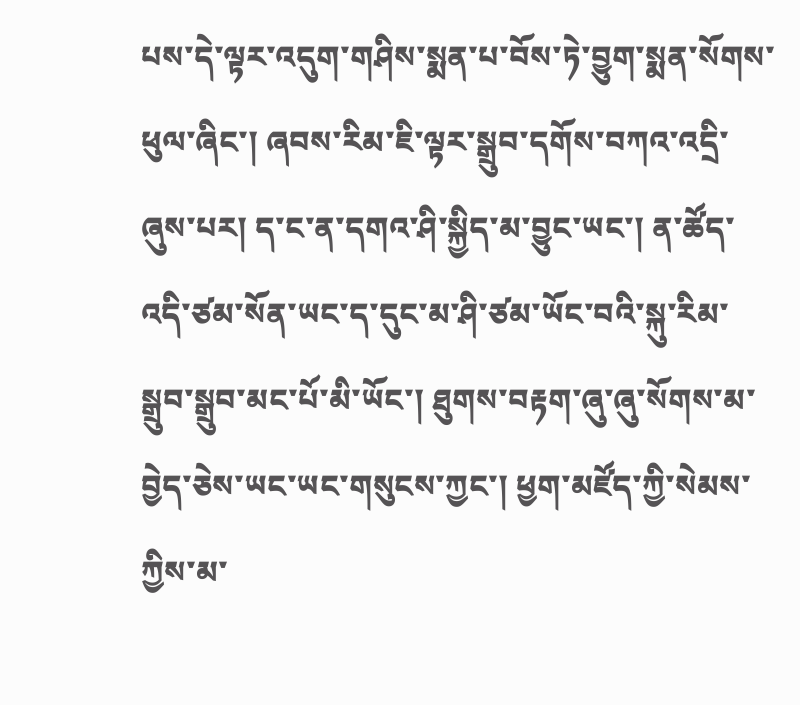པས་དེ་ལྟར་འདུག་གཤིས་སྨན་པ་བོས་ཏེ་བྱུག་སྨན་སོགས་ཕུལ་ཞིང་། ཞབས་རིམ་ཇི་ལྟར་སྒྲུབ་དགོས་བཀའ་འདྲི་ཞུས་པར། ད་ང་ན་དགའ་ཤི་སྐྱིད་མ་བྱུང་ཡང་། ན་ཚོད་འདི་ཙམ་སོན་ཡང་ད་དུང་མ་ཤི་ཙམ་ཡོང་བའི་སྐུ་རིམ་སྒྲུབ་སྒྲུབ་མང་པོ་མི་ཡོང་། ཐུགས་བརྟག་ཞུ་ཞུ་སོགས་མ་བྱེད་ཅེས་ཡང་ཡང་གསུངས་ཀྱང་། ཕྱག་མཛོད་ཀྱི་སེམས་ཀྱིས་མ་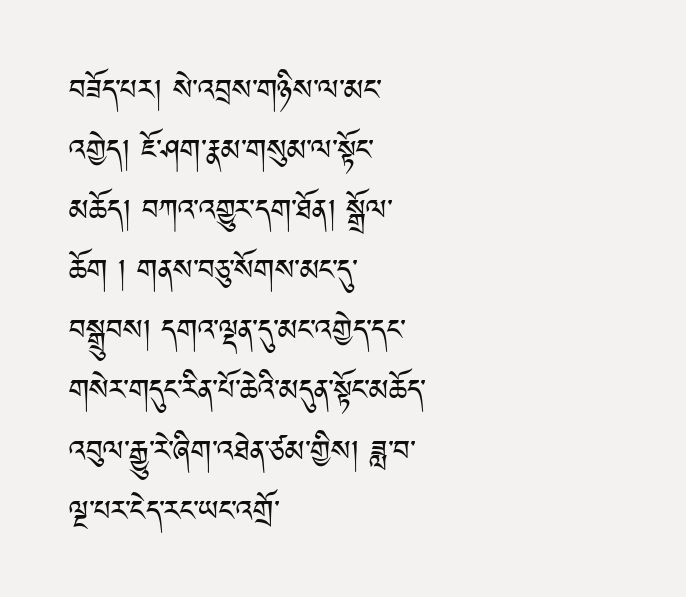བཟོད་པར། སེ་འབྲས་གཉིས་ལ་མང་འགྱེད། ཇོ་ཤག་རྣམ་གསུམ་ལ་སྟོང་མཆོད། བཀའ་འགྱུར་དག་ཐོན། སྒྲོལ་ཆོག ། གནས་བཅུ་སོགས་མང་དུ་བསྒྲུབས། དགའ་ལྡན་དུ་མང་འགྱེད་དང་གསེར་གདུང་རིན་པོ་ཆེའི་མདུན་སྟོང་མཆོད་འབུལ་རྒྱུ་རེ་ཞིག་འཐེན་ཙམ་གྱིས། ཟླ་བ་ལྔ་པར་ངེད་རང་ཡང་འགྲོ་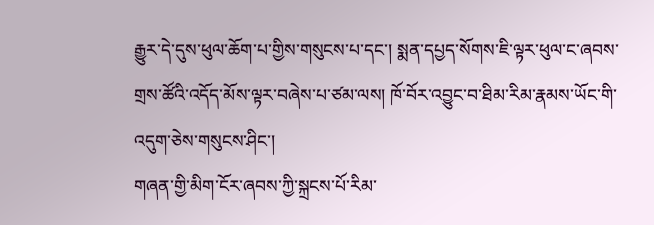རྒྱུར་དེ་དུས་ཕུལ་ཆོག་པ་གྱིས་གསུངས་པ་དང་། སྨན་དཔྱད་སོགས་ཇི་ལྟར་ཕུལ་ང་ཞབས་གྲས་ཚོའི་འདོད་མོས་ལྟར་བཞེས་པ་ཙམ་ལས། ཁོ་བོར་འབྱུང་བ་ཐིམ་རིམ་རྣམས་ཡོང་གི་འདུག་ཅེས་གསུངས་ཤིང་།
གཞན་གྱི་མིག་ངོར་ཞབས་ཀྱི་སྐྲངས་པོ་རིམ་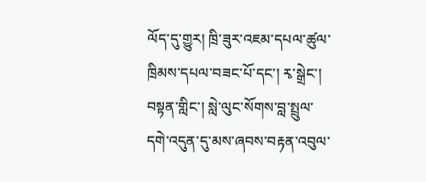ལོད་དུ་གྱུར། ཁྲི་ཟུར་འཇམ་དཔལ་ཚུལ་ཁྲིམས་དཔལ་བཟང་པོ་དང་། རྭ་སྒྲེང་། བསྟན་གླིང་། སླེ་ལུང་སོགས་བླ་སྤྲུལ་དགེ་འདུན་དུ་མས་ཞབས་བརྟན་འབུལ་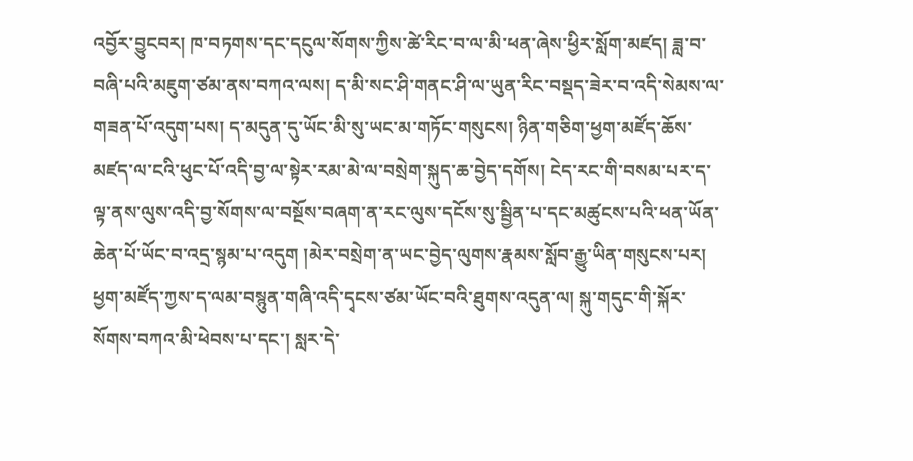འབྱོར་བྱུངབར། ཁ་བཏགས་དང་དངུལ་སོགས་ཀྱིས་ཚེ་རིང་བ་ལ་མི་ཕན་ཞེས་ཕྱིར་སློག་མཛད། ཟླ་བ་བཞི་པའི་མཇུག་ཙམ་ནས་བཀའ་ལས། ད་མི་སང་ཤི་གནང་ཤི་ལ་ཡུན་རིང་བསྡད་ཟེར་བ་འདི་སེམས་ལ་གཟན་པོ་འདུག་པས། ད་མདུན་དུ་ཡོང་མི་སུ་ཡང་མ་གཏོང་གསུངས། ཉིན་གཅིག་ཕྱག་མཛོད་ཆོས་མཛད་ལ་ངའི་ཕུང་པོ་འདི་བྱ་ལ་སྟེར་རམ་མེ་ལ་བསྲེག་སྐུད་ཆ་བྱེད་དགོས། ངེད་རང་གི་བསམ་པར་ད་ལྟ་ནས་ལུས་འདི་བྱ་སོགས་ལ་བསྔོས་བཞག་ན་རང་ལུས་དངོས་སུ་སྦྱིན་པ་དང་མཚུངས་པའི་ཕན་ཡོན་ཆེན་པོ་ཡོང་བ་འདྲ་སྙམ་པ་འདུག །མེར་བསྲེག་ན་ཡང་བྱེད་ལུགས་རྣམས་སློབ་རྒྱུ་ཡིན་གསུངས་པར། ཕྱག་མཛོད་ཀྱས་ད་ལམ་བསྙུན་གཞི་འདི་དྭངས་ཙམ་ཡོང་བའི་ཐུགས་འདུན་ལ། སྐུ་གདུང་གི་སྐོར་སོགས་བཀའ་མི་ཕེབས་པ་དང་། སླར་དེ་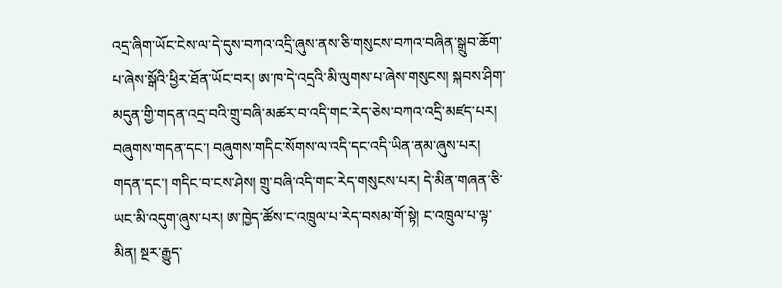འདྲ་ཞིག་ཡོང་ངེས་ལ་དེ་དུས་བཀའ་འདྲི་ཞུས་ནས་ཅི་གསུངས་བཀའ་བཞིན་སྒྲུབ་ཆོག་པ་ཞེས་སྒོའི་ཕྱིར་ཐོན་ཡོང་བར། ཨ་ཁ་དེ་འདྲའི་མི་ལུགས་པ་ཞེས་གསུངས། སྐབས་ཤིག་མདུན་གྱི་གདན་འདྲ་བའི་གྲུ་བཞི་མཚར་བ་འདི་གང་རེད་ཅེས་བཀའ་འདྲི་མཛད་པར། བཞུགས་གདན་དང་། བཞུགས་གདིང་སོགས་ལ་འདི་དང་འདི་ཡིན་ནམ་ཞུས་པར། གདན་དང་། གདིང་བ་ངས་ཤེས། གྲུ་བཞི་འདི་གང་རེད་གསུངས་པར། དེ་མིན་གཞན་ཅི་ཡང་མི་འདུག་ཞུས་པར། ཨ་ཁྱེད་ཚོས་ང་འཁྲུལ་པ་རེད་བསམ་གོ་སྟེ། ང་འཁྲུལ་པ་ལྟ་མིན། སྔར་རྒྱུད་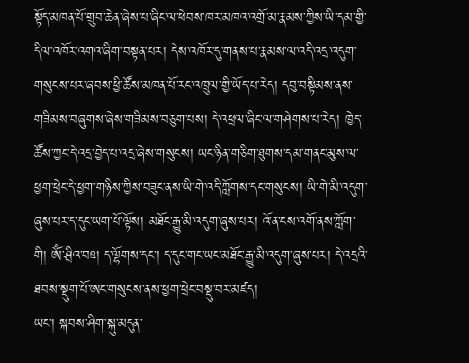སྟོད་མཁན་པོ་གྲུབ་ཆེན་ཞེས་པ་ཞིང་ལ་ཕེབས་ཁར་མཁའ་འགྲོ་མ་རྣམས་ཀྱིས་ཡི་དམ་གྱི་དིལ་འཁོར་འགའ་ཞིག་བསྟན་པར། དེས་འཁོར་དུ་གནས་པ་རྣམས་ལ་འདི་འདྲ་འདུག་གསུངས་པར་ཞབས་ཕྱི་ཚོས་མཁན་པོ་རང་འཁྲུལ་གྱི་ཡོད་པ་རེད། དབུ་བསྟིམས་ནས་གཟིམས་བཞུགས་ཞེས་གཟིམས་བཅུག་པས། དེ་འཕྲལ་ཞིང་ལ་གཤེགས་པ་རེད། ཁྱེད་ཚོས་ཀྱང་དེ་འདྲ་བྱེད་པ་འདྲ་ཞེས་གསུངས། ཡང་ཉིན་གཅིག་ཐུགས་དམ་གནང་མུས་ལ་ཕྱག་ཕྲེང་དེ་ཕྱག་གཉིས་ཀྱིས་བཟུང་ནས་ཡི་གེ་འདི་ཀློགས་དང་གསུངས། ཡི་གེ་མི་འདུག་ཞུས་པར་ད་དུང་ཡག་པོ་ལྟོས། མཐོང་རྒྱུ་མི་འདུག་ཞུས་པར། འོ་ན་ངས་འགོ་ནས་ཀློག་གི། ཨོཾ་ཤྲིའ་བཋ། ད་ལྷོགས་དང་། ད་དུང་གང་ཡང་མཐོང་རྒྱུ་མི་འདུག་ཞུས་པར། དེ་འདྲའི་ཐབས་སྡུག་པོ་ཨང་གསུངས་ནས་ཕྱག་ཕྲེང་བསྡུ་བར་མཛད།
ཡང་། སྐབས་ཤིག་སྐུ་མདུན་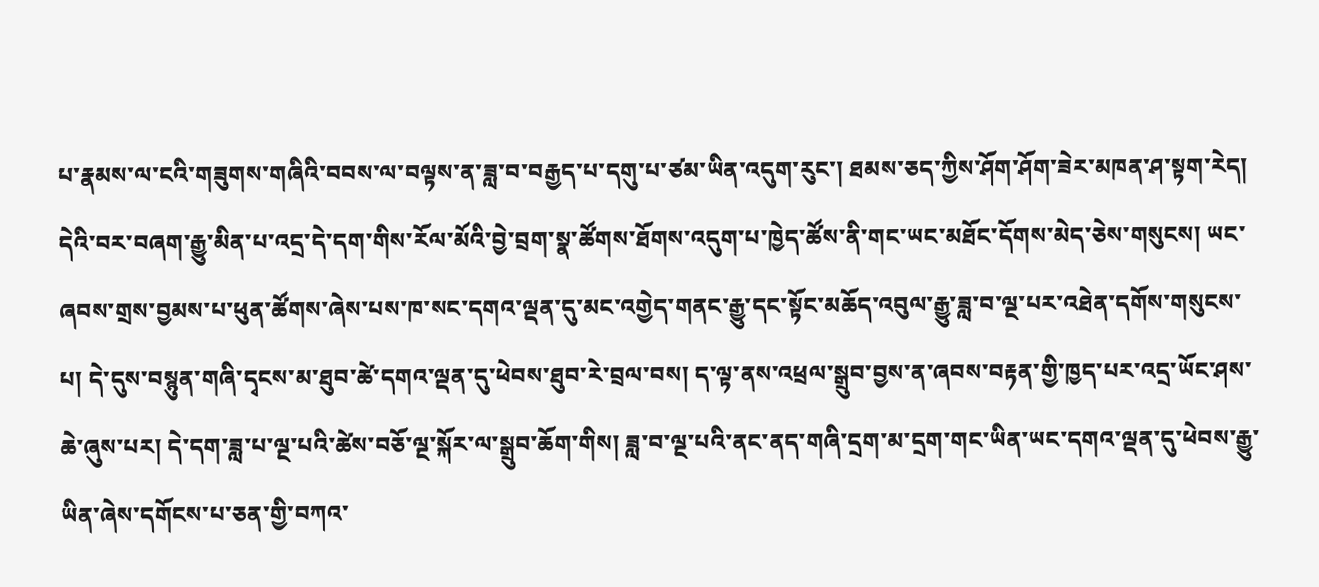པ་རྣམས་ལ་ངའི་གཟུགས་གཞིའི་བབས་ལ་བལྟས་ན་ཟླ་བ་བརྒྱད་པ་དགུ་པ་ཙམ་ཡིན་འདུག་རུང་། ཐམས་ཅད་ཀྱིས་ཤོག་ཤོག་ཟེར་མཁན་ཤ་སྟག་རེད། དེའི་བར་བཞག་རྒྱུ་མིན་པ་འདྲ་དེ་དག་གིས་རོལ་མོའི་བྱེ་བྲག་སྣ་ཚོགས་ཐོགས་འདུག་པ་ཁྱེད་ཚོས་ནི་གང་ཡང་མཐོང་དོགས་མེད་ཅེས་གསུངས། ཡང་ཞབས་གྲས་བྱམས་པ་ཕུན་ཚོགས་ཞེས་པས་ཁ་སང་དགའ་ལྡན་དུ་མང་འགྱེད་གནང་རྒྱུ་དང་སྟོང་མཆོད་འབུལ་རྒྱུ་ཟླ་བ་ལྔ་པར་འཐེན་དགོས་གསུངས་པ། དེ་དུས་བསྙུན་གཞི་དྭངས་མ་ཐུབ་ཚེ་དགའ་ལྡན་དུ་ཕེབས་ཐུབ་རེ་བྲལ་བས། ད་ལྟ་ནས་འཕྲལ་སྒྲུབ་བྱས་ན་ཞབས་བརྟན་གྱི་ཁྱད་པར་འདྲ་ཡོང་ཤས་ཆེ་ཞུས་པར། དེ་དག་ཟླ་པ་ལྔ་པའི་ཚེས་བཅོ་ལྔ་སྐོར་ལ་སྒྲུབ་ཆོག་གིས། ཟླ་བ་ལྔ་པའི་ནང་ནད་གཞི་དྲག་མ་དྲག་གང་ཡིན་ཡང་དགའ་ལྡན་དུ་ཕེབས་རྒྱུ་ཡིན་ཞེས་དགོངས་པ་ཅན་གྱི་བཀའ་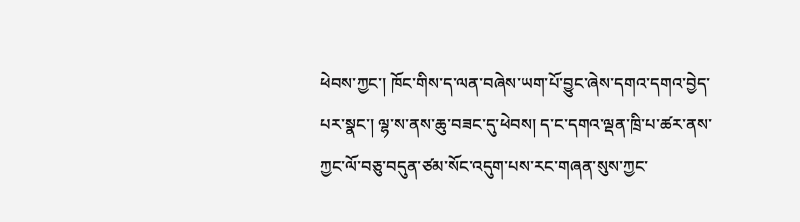ཕེབས་ཀྱང་། ཁོང་གིས་ད་ལན་བཞེས་ཡག་པོ་བྱུང་ཞེས་དགའ་དགའ་བྱེད་པར་སྣང་། ལྷ་ས་ནས་ཆུ་བཟང་དུ་ཕེབས། ད་ང་དགའ་ལྡན་ཁྲི་པ་ཚར་ནས་ཀྱང་ལོ་བཅུ་བདུན་ཙམ་སོང་འདུག་པས་རང་གཞན་སུས་ཀྱང་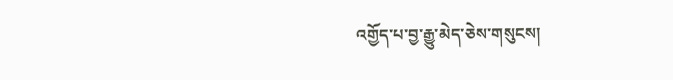འགྱོད་པ་བྱ་རྒྱུ་མེད་ཅེས་གསུངས།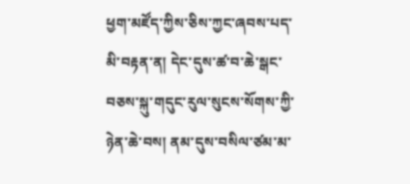ཕྱག་མཛོད་ཀྱིས་ཅིས་ཀྱང་ཞབས་པད་མི་བརྟན་ན། དེང་དུས་ཚ་བ་ཆེ་སྒང་བཅས་སྐུ་གདུང་རུལ་སུངས་སོགས་ཀྱི་ཉེན་ཆེ་བས། ནམ་དུས་བསིལ་ཙམ་མ་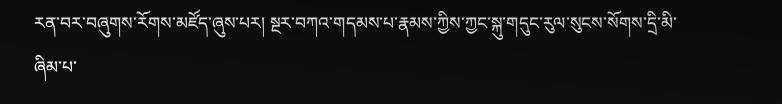རན་བར་བཞུགས་རོགས་མཛོད་ཞུས་པར། སྔར་བཀའ་གདམས་པ་རྣམས་ཀྱིས་ཀྱང་སྐུ་གདུང་རུལ་སུངས་སོགས་དྲི་མི་ཞིམ་པ་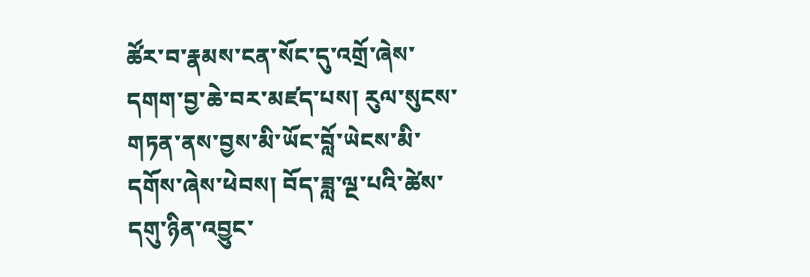ཚོར་བ་རྣམས་ངན་སོང་དུ་འགྲོ་ཞེས་དགག་བྱ་ཆེ་བར་མཛད་པས། རུལ་སུངས་གཏན་ནས་བྱས་མི་ཡོང་བློ་ཡེངས་མི་དགོས་ཞེས་ཕེབས། བོད་ཟླ་ལྔ་པའི་ཚེས་དགུ་ཉིན་འབྱུང་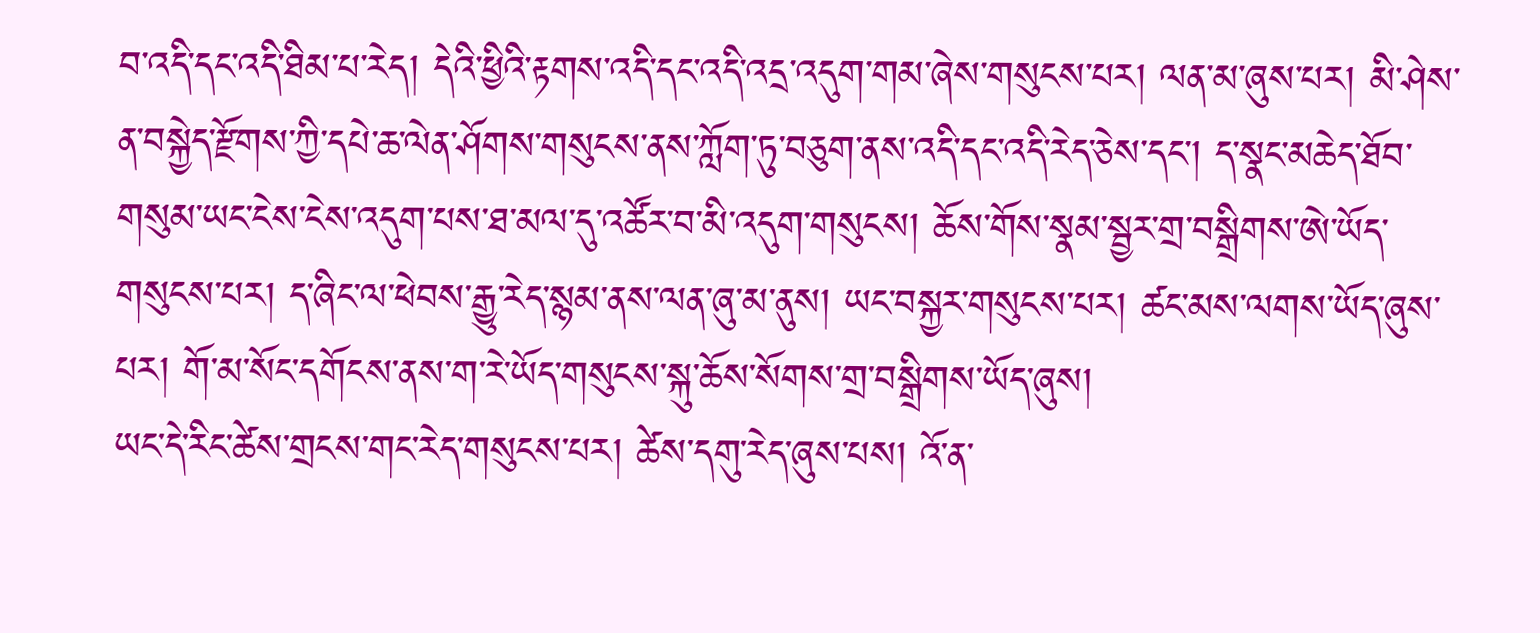བ་འདི་དང་འདི་ཐིམ་པ་རེད། དེའི་ཕྱིའི་རྟགས་འདི་དང་འདི་འདྲ་འདུག་གམ་ཞེས་གསུངས་པར། ལན་མ་ཞུས་པར། མི་ཤེས་ན་བསྐྱེད་རྫོགས་ཀྱི་དཔེ་ཆ་ལེན་ཤོགས་གསུངས་ནས་ཀློག་ཏུ་བཅུག་ནས་འདི་དང་འདི་རེད་ཅེས་དང་། ད་སྣང་མཆེད་ཐོབ་གསུམ་ཡང་ངེས་ངེས་འདུག་པས་ཐ་མལ་དུ་འཚོར་བ་མི་འདུག་གསུངས། ཆོས་གོས་སྣམ་སྦྱར་གྲ་བསྒྲིགས་ཨེ་ཡོད་གསུངས་པར། ད་ཞིང་ལ་ཕེབས་རྒྱུ་རེད་སྙམ་ནས་ལན་ཞུ་མ་ནུས། ཡང་བསྐྱར་གསུངས་པར། ཚང་མས་ལགས་ཡོད་ཞུས་པར། གོ་མ་སོང་དགོངས་ནས་ག་རེ་ཡོད་གསུངས་སྐུ་ཆོས་སོགས་གྲ་བསྒྲིགས་ཡོད་ཞུས།
ཡང་དེ་རིང་ཚེས་གྲངས་གང་རེད་གསུངས་པར། ཚེས་དགུ་རེད་ཞུས་པས། འོ་ན་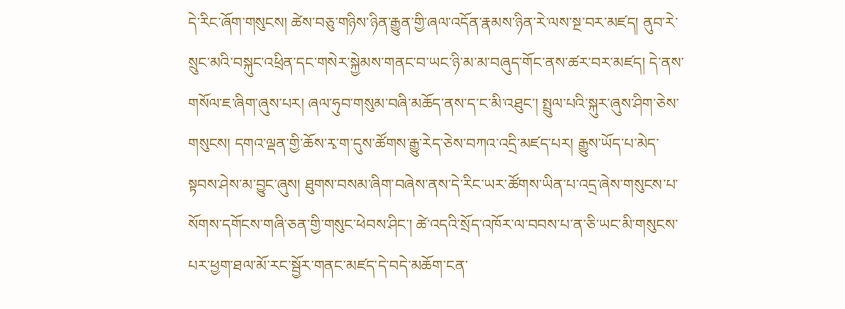དེ་རིང་ཞོག་གསུངས། ཚེས་བཅུ་གཉིས་ཉིན་རྒྱུན་གྱི་ཞལ་འདོན་རྣམས་ཉིན་རེ་ལས་སྔ་བར་མཛད། ནུབ་རེ་སྲུང་མའི་བསྐུང་འཕྲིན་དང་གསེར་སྐྱེམས་གནང་བ་ཡང་ཉི་མ་མ་བཞུད་གོང་ནས་ཚར་བར་མཛད། དེ་ནས་གསོལ་ཇ་ཞིག་ཞུས་པར། ཞལ་ཧུབ་གསུམ་བཞི་མཆོད་ནས་ད་ང་མི་འཐུང་། སྤྲུལ་པའི་སྐུར་ཞུས་ཤིག་ཅེས་གསུངས། དགའ་ལྡན་གྱི་ཆོས་རྭ་ག་དུས་ཚོགས་རྒྱུ་རེད་ཅེས་བཀའ་འདྲི་མཛད་པར། རྒྱུས་ཡོད་པ་མེད་སྟབས་ཤེས་མ་བྱུང་ཞུས། ཐུགས་བསམ་ཞིག་བཞེས་ནས་དེ་རིང་ཡར་ཚོགས་ཡིན་པ་འདྲ་ཞེས་གསུངས་པ་སོགས་དགོངས་གཞི་ཅན་གྱི་གསུང་ཕེབས་ཤིང་། ཚེ་འདའི་སྲོད་འཁོར་ལ་བབས་པ་ན་ཅི་ཡང་མི་གསུངས་པར་ཕྱག་ཐལ་མོ་རང་སྦྱོར་གནང་མཛད་དེ་བདེ་མཆོག་ངན་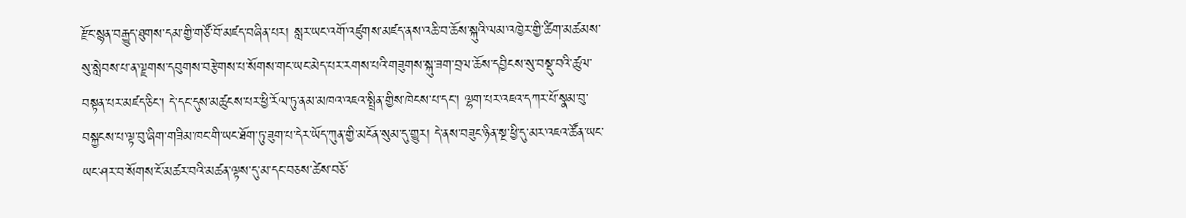རྫོང་སྙན་བརྒྱུད་ཐུགས་དམ་གྱི་གཙོ་བོ་མཛད་བཞིན་པར། སླར་ཡང་འགོ་འཛུགས་མཛད་ནས་འཆི་བ་ཆོས་སྐུའི་ལམ་འཁྱེར་གྱི་ཚིག་མཚམས་སུ་སླེབས་པ་ན་ལྗགས་དབུགས་བརྩེགས་པ་སོགས་གང་ཡང་མེད་པར་རགས་པའི་གཟུགས་སྐུ་ཟག་བྲལ་ཆོས་དབྱིངས་སུ་བསྡུ་བའི་ཚུལ་བསྟན་པར་མཛད་ཅིང་། དེ་དང་དུས་མཚུངས་པར་ཕྱི་རོལ་ཏུ་ནམ་མཁའ་འཇའ་སྤྲིན་གྱིས་ཁེངས་པ་དང་། ལྷག་པར་འཇའ་དཀར་པོ་སྣམ་བུ་བསྐྱངས་པ་ལྟ་བུ་ཞིག་གཟིམ་ཁང་གི་ཡང་ཐོག་ཏུ་ཟུག་པ་དེར་ཡོད་ཀུན་གྱི་མངོན་སུམ་དུ་གྱུར། དེ་ནས་བཟུང་ཉིན་སྔ་ཕྱི་དུ་མར་འཇའ་ཚོན་ཡང་ཡང་ཤར་བ་སོགས་ངོ་མཚར་བའི་མཚན་ལྟས་དུ་མ་དང་བཅས་ཚེས་བཅོ་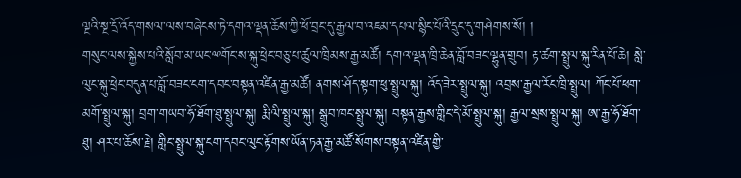ལྔའི་སྔ་དྲོ་འོད་གསལ་ལས་བཞེངས་ཏེ་དགའ་ལྡན་ཆོས་ཀྱི་ཕོ་བྲང་དུ་རྒྱལ་བ་འཇམ་དཔལ་སྙིང་པོའི་དྲུང་དུ་གཤེགས་སོ། །
གསུང་ལས་སྐྱེས་པའི་སློབ་མ་ཡང་ྋགོང་ས་སྐུ་ཕྲེང་བཅུ་པ་ཚུལ་ཁྲིམས་རྒྱ་མཚོ། དགའ་ལྡན་ཁྲི་ཆེན་བློ་བཟང་ལྷུན་གྲུབ། རྟ་ཚག་སྤྲུལ་སྐུ་རིན་པོ་ཆེ། སླེ་ལུང་སྐུ་ཕྲེང་བདུན་པ་བློ་བཟང་ངག་དབང་བསྟན་འཛིན་རྒྱ་མཚོ། ནགས་ཤོད་སྟག་ཕུ་སྤྲུལ་སྐུ། འོད་ཟེར་སྤྲུལ་སྐུ། འབྲས་རྒྱལ་རོང་ཁྲི་སྤྲུལ། ཀོང་པོ་ཕག་མགོ་སྤྲུལ་སྐུ། བྲག་གཡབ་ཧོ་ཐོག་ཐུ་སྤྲུལ་སྐུ། རྨི་ལི་སྤྲུལ་སྐུ། སྒྲུབ་ཁང་སྤྲུལ་སྐུ། བསྟན་རྒྱས་གླིང་དེ་མོ་སྤྲུལ་སྐུ། རྒྱལ་སྲས་སྤྲུལ་སྐུ། ཨ་རྒྱ་ཧོ་ཐོག་ཐུ། ཤར་པ་ཆོས་རྗེ། གླིང་སྤྲུལ་སྐུ་ངག་དབང་ལུང་རྟོགས་ཡོན་ཏན་རྒྱ་མཚོ་སོགས་བསྟན་འཛིན་གྱི་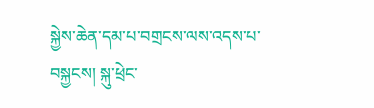སྐྱེས་ཆེན་དམ་པ་བགྲངས་ལས་འདས་པ་བསྐྱངས། སྐུ་ཕྲེང་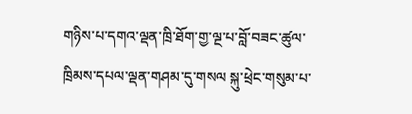གཉིས་པ་དགའ་ལྡན་ཁྲི་ཐོག་གྱ་ལྔ་པ་བློ་བཟང་ཚུལ་ཁྲིམས་དཔལ་ལྡན་གཤམ་དུ་གསལ སྐུ་ཕྲེང་གསུམ་པ་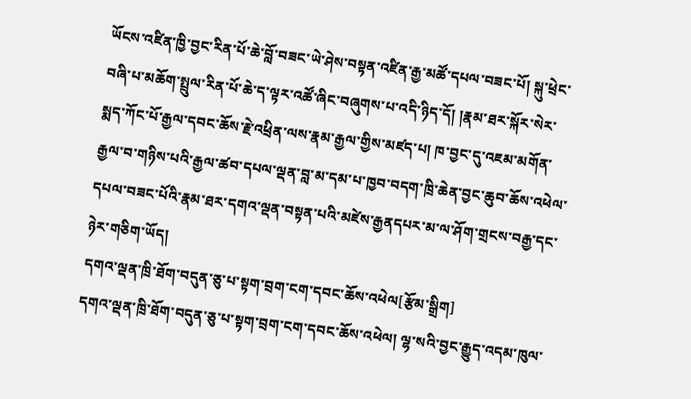ཡོངས་འཛིན་ཁྱི་བྱང་རིན་པོ་ཆེ་བློ་བཟང་ཡེ་ཤེས་བསྟན་འཛིན་རྒྱ་མཚོ་དཔལ་བཟང་པོ། སྐུ་ཕྲེང་བཞི་པ་མཆོག་སྤྲུལ་རིན་པོ་ཆེ་ད་ལྟར་འཚོ་ཞིང་བཞུགས་པ་འདི་ཉིད་དོ། །རྣམ་ཐར་སྐོར་སེར་སྨད་ཀོང་པོ་རྒྱལ་དབང་ཆོས་རྗེ་འཕྲིན་ལས་རྣམ་རྒྱལ་གྱིས་མཛད་པ། ཁ་བྱང་དུ་འཇམ་མགོན་རྒྱལ་བ་གཉིས་པའི་རྒྱལ་ཚབ་དཔལ་ལྡན་བླ་མ་དམ་པ་ཁྱབ་བདག་ཁྲི་ཆེན་བྱང་ཆུབ་ཆོས་འཕེལ་དཔལ་བཟང་པོའི་རྣམ་ཐར་དགའ་ལྡན་བསྟན་པའི་མཛེས་རྒྱནདཔར་མ་ལ་ཤོག་གྲངས་བརྒྱ་དང་ཉེར་གཅིག་ཡོད།
དགའ་ལྡན་ཁྲི་ཐོག་བདུན་ཅུ་པ་སྟག་བྲག་ངག་དབང་ཆོས་འཕེལ[རྩོམ་སྒྲིག]
དགའ་ལྡན་ཁྲི་ཐོག་བདུན་ཅུ་པ་སྟག་བྲག་ངག་དབང་ཆོས་འཕེལ། ལྷ་སའི་བྱང་རྒྱུད་འདམ་ཁུལ་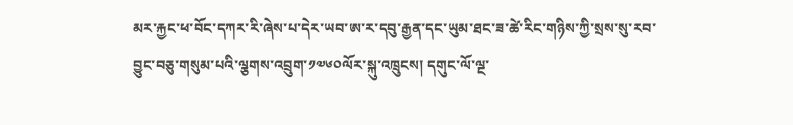མར་རྐྱང་ཕ་བོང་དཀར་རི་ཞེས་པ་དེར་ཡབ་ཨ་ར་དབུ་རྒྱན་དང་ཡུམ་ཐང་ཟ་ཚེ་རིང་གཉིས་ཀྱི་སྲས་སུ་རབ་བྱུང་བཅུ་གསུམ་པའི་ལྕགས་འབྲུག་༡༧༦༠ལོར་སྐུ་འཁྲུངས། དགུང་ལོ་ལྔ་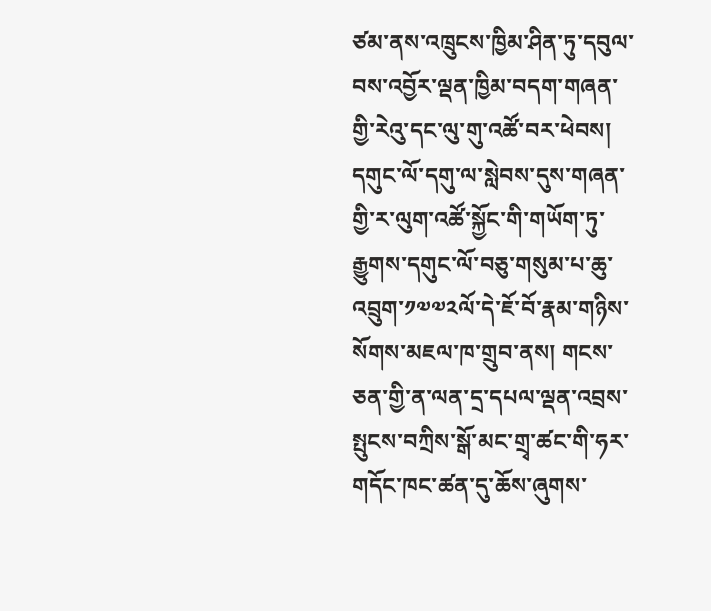ཙམ་ནས་འཁྲུངས་ཁྱིམ་ཤིན་ཏུ་དབུལ་བས་འབྱོར་ལྡན་ཁྱིམ་བདག་གཞན་གྱི་རེའུ་དང་ལུ་གུ་འཚོ་བར་ཕེབས། དགུང་ལོ་དགུ་ལ་སླེབས་དུས་གཞན་གྱི་ར་ལུག་འཚོ་སྐྱོང་གི་གཡོག་ཏུ་རྒྱུགས་དགུང་ལོ་བཅུ་གསུམ་པ་ཆུ་འབྲུག་༡༧༧༢ལོ་དེ་ཇོ་བོ་རྣམ་གཉིས་སོགས་མཇལ་ཁ་གྲུབ་ནས། གངས་ཅན་གྱི་ན་ལན་དྲ་དཔལ་ལྡན་འབྲས་སྤུངས་བཀྲིས་སྒོ་མང་གྲྭ་ཚང་གི་ཧར་གདོང་ཁང་ཚན་དུ་ཆོས་ཞུགས་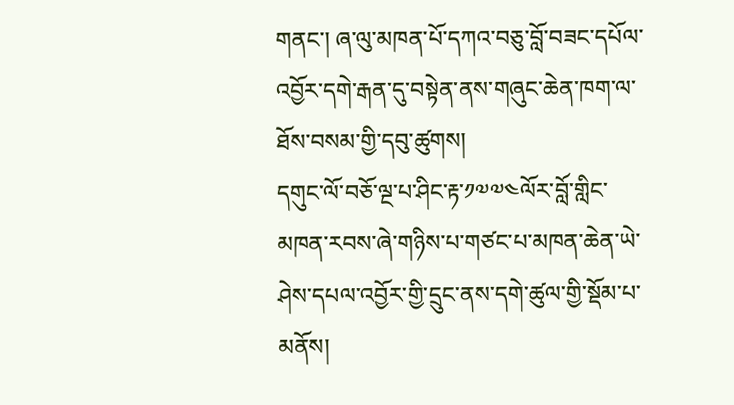གནང་། ཞ་ལུ་མཁན་པོ་དཀའ་བཅུ་བློ་བཟང་དཔོལ་འབྱོར་དགེ་རྒན་དུ་བསྟེན་ནས་གཞུང་ཆེན་ཁག་ལ་ཐོས་བསམ་གྱི་དབུ་ཚུགས།
དགུང་ལོ་བཅོ་ལྔ་པ་ཤིང་རྟ་༡༧༧༤ལོར་བློ་གླིང་མཁན་རབས་ཞེ་གཉིས་པ་གཙང་པ་མཁན་ཆེན་ཡེ་ཤེས་དཔལ་འབྱོར་གྱི་དྲུང་ནས་དགེ་ཚུལ་གྱི་སྡོམ་པ་མནོས།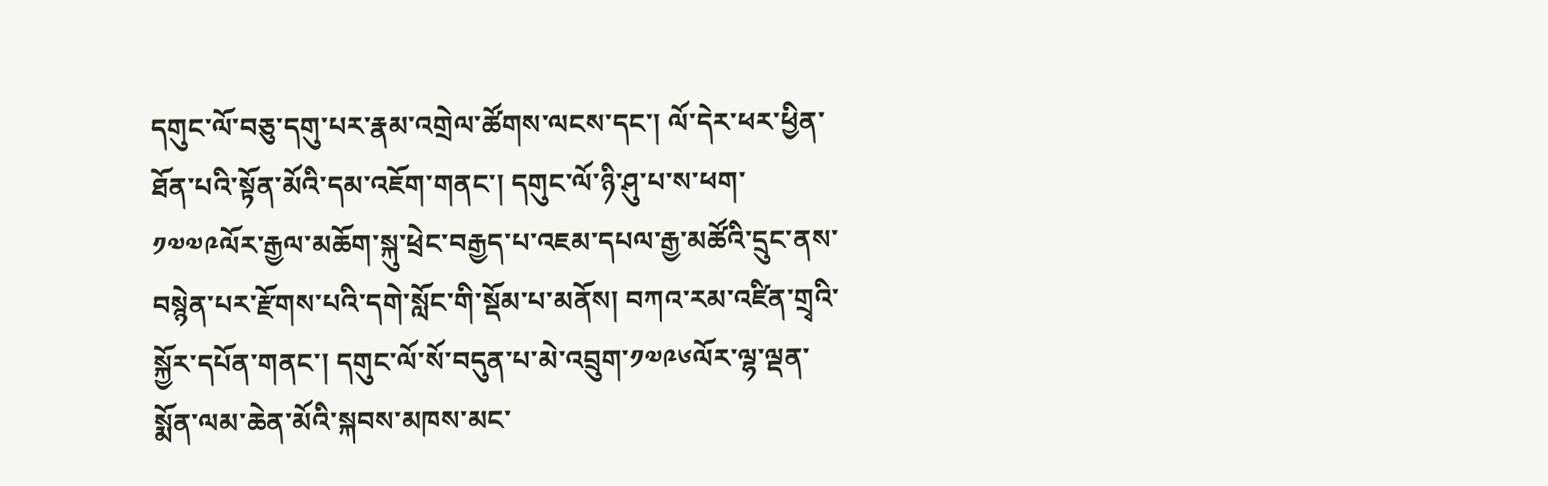དགུང་ལོ་བཅུ་དགུ་པར་རྣམ་འགྲེལ་ཚོགས་ལངས་དང་། ལོ་དེར་ཕར་ཕྱིན་ཐོན་པའི་སྟོན་མོའི་དམ་འཇོག་གནང་། དགུང་ལོ་ཉི་ཤུ་པ་ས་ཕག་༡༧༧༩ལོར་རྒྱལ་མཆོག་སྐུ་ཕྲེང་བརྒྱད་པ་འཇམ་དཔལ་རྒྱ་མཚོའི་དྲུང་ནས་བསྙེན་པར་རྫོགས་པའི་དགེ་སློང་གི་སྡོམ་པ་མནོས། བཀའ་རམ་འཛིན་གྲྭའི་སྐྱོར་དཔོན་གནང་། དགུང་ལོ་སོ་བདུན་པ་མེ་འབྲུག་༡༧༩༦ལོར་ལྷ་ལྡན་སྨོན་ལམ་ཆེན་མོའི་སྐབས་མཁས་མང་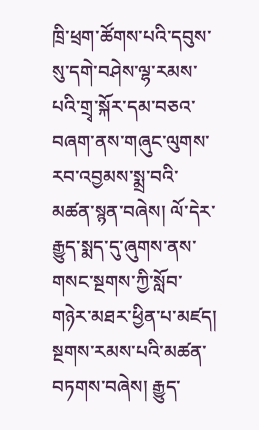ཁྲི་ཕྲག་ཚོགས་པའི་དབུས་སུ་དགེ་བཤེས་ལྷ་རམས་པའི་གྲྭ་སྐོར་དམ་བཅའ་བཞག་ནས་གཞུང་ལུགས་རབ་འབྱམས་སྨྲ་བའི་མཚན་སྙན་བཞེས། ལོ་དེར་རྒྱུད་སྨད་དུ་ཞུགས་ནས་གསང་སྔགས་ཀྱི་སློབ་གཉེར་མཐར་ཕྱིན་པ་མཛད། སྔགས་རམས་པའི་མཚན་བཏགས་བཞེས། རྒྱུད་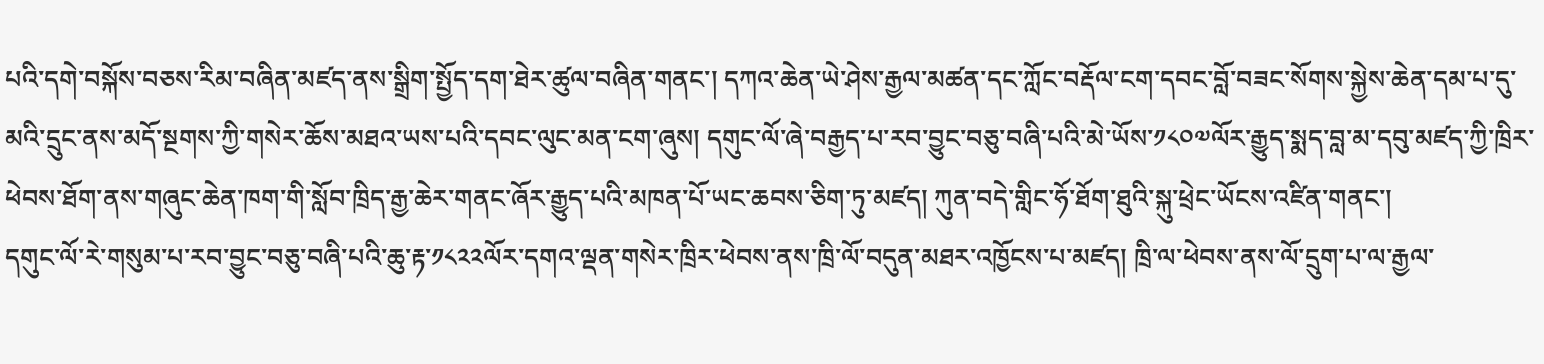པའི་དགེ་བསྐོས་བཅས་རིམ་བཞིན་མཛད་ནས་སྒྲིག་སྤྱོད་དག་ཐེར་ཚུལ་བཞིན་གནང་། དཀའ་ཆེན་ཡེ་ཤེས་རྒྱལ་མཚན་དང་ཀློང་བརྡོལ་ངག་དབང་བློ་བཟང་སོགས་སྐྱེས་ཆེན་དམ་པ་དུ་མའི་དྲུང་ནས་མདོ་སྔགས་ཀྱི་གསེར་ཆོས་མཐའ་ཡས་པའི་དབང་ལུང་མན་ངག་ཞུས། དགུང་ལོ་ཞེ་བརྒྱད་པ་རབ་བྱུང་བཅུ་བཞི་པའི་མེ་ཡོས་༡༨༠༧ལོར་རྒྱུད་སྨད་བླ་མ་དབུ་མཛད་ཀྱི་ཁྲིར་ཕེབས་ཐོག་ནས་གཞུང་ཆེན་ཁག་གི་སློབ་ཁྲིད་རྒྱ་ཆེར་གནང་ཞོར་རྒྱུད་པའི་མཁན་པོ་ཡང་ཆབས་ཅིག་ཏུ་མཛད། ཀུན་བདེ་གླིང་ཧོ་ཐོག་ཐུའི་སྐུ་ཕྲེང་ཡོངས་འཛིན་གནང་།
དགུང་ལོ་རེ་གསུམ་པ་རབ་བྱུང་བཅུ་བཞི་པའི་ཆུ་རྟ་༡༨༢༢ལོར་དགའ་ལྡན་གསེར་ཁྲིར་ཕེབས་ནས་ཁྲི་ལོ་བདུན་མཐར་འཁྱོངས་པ་མཛད། ཁྲི་ལ་ཕེབས་ནས་ལོ་དྲུག་པ་ལ་རྒྱལ་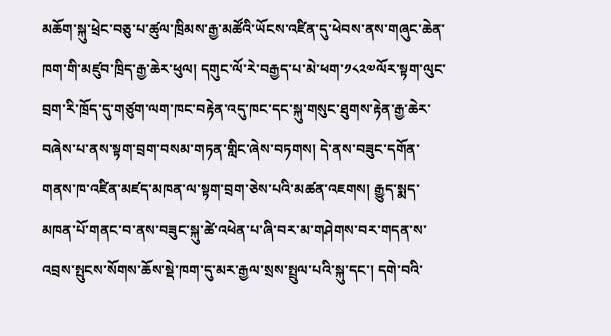མཆོག་སྐུ་ཕྲེང་བཅུ་པ་ཚུལ་ཁྲིམས་རྒྱ་མཚོའི་ཡོངས་འཛིན་དུ་ཕེབས་ནས་གཞུང་ཆེན་ཁག་གི་མཛུབ་ཁྲིད་རྒྱ་ཆེར་ཕུལ། དགུང་ལོ་རེ་བརྒྱད་པ་མེ་ཕག་༡༨༢༧ལོར་སྟག་ལུང་བྲག་རི་ཁྲོད་དུ་གཙུག་ལག་ཁང་བརྟེན་འདུ་ཁང་དང་སྐུ་གསུང་ཐུགས་རྟེན་རྒྱ་ཆེར་བཞེས་པ་ནས་སྟག་བྲག་བསམ་གཏན་གླིང་ཞེས་བཏགས། དེ་ནས་བཟུང་དགོན་གནས་ཁ་འཛིན་མཛད་མཁན་ལ་སྟག་བྲག་ཅེས་པའི་མཚན་འཇགས། རྒྱུད་སྨད་མཁན་པོ་གནང་བ་ནས་བཟུང་སྐུ་ཚེ་འཕེན་པ་ཞི་བར་མ་གཤེགས་བར་གདན་ས་འབྲས་སྤུངས་སོགས་ཆོས་སྡེ་ཁག་དུ་མར་རྒྱལ་སྲས་སྤྲུལ་པའི་སྐུ་དང་། དགེ་བའི་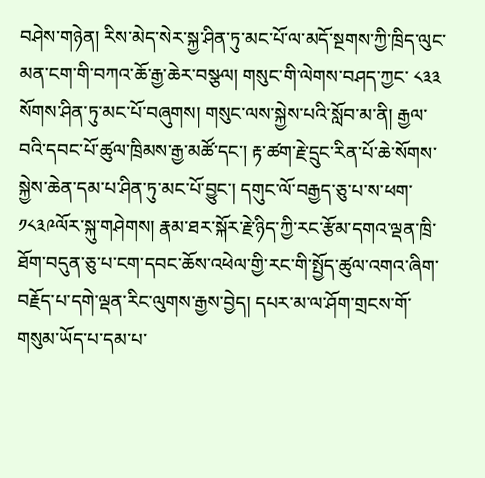བཤེས་གཉེན། རིས་མེད་སེར་སྐྱ་ཤིན་ཏུ་མང་པོ་ལ་མདོ་སྔགས་ཀྱི་ཁྲིད་ལུང་མན་ངག་གི་བཀའ་ཆོ་རྒྱ་ཆེར་བསྩལ། གསུང་གི་ལེགས་བཤད་ཀྱང་ ༨༣༣ སོགས་ཤིན་ཏུ་མང་པོ་བཞུགས། གསུང་ལས་སྐྱེས་པའི་སློབ་མ་ནི། རྒྱལ་བའི་དབང་པོ་ཚུལ་ཁྲིམས་རྒྱ་མཚོ་དང་། རྟ་ཚག་རྗེ་དྲུང་རིན་པོ་ཆེ་སོགས་སྐྱེས་ཆེན་དམ་པ་ཤིན་ཏུ་མང་པོ་བྱུང་། དགུང་ལོ་བརྒྱད་ཅུ་པ་ས་ཕག་༡༨༣༩ལོར་སྐུ་གཤེགས། རྣམ་ཐར་སྐོར་རྗེ་ཉིད་ཀྱི་རང་རྩོམ་དགའ་ལྡན་ཁྲི་ཐོག་བདུན་ཅུ་པ་ངག་དབང་ཆོས་འཕེལ་གྱི་རང་གི་སྤྱོད་ཚུལ་འགའ་ཞིག་བརྗོད་པ་དགེ་ལྡན་རིང་ལུགས་རྒྱས་བྱེད། དཔར་མ་ལ་ཤོག་གྲངས་གོ་གསུམ་ཡོད་པ་དམ་པ་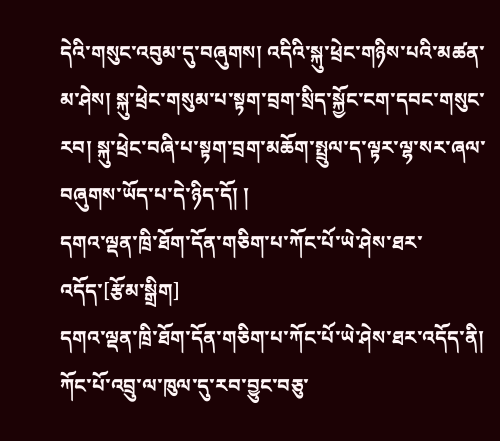དེའི་གསུང་འབུམ་དུ་བཞུགས། འདིའི་སྐུ་ཕྲེང་གཉིས་པའི་མཚན་མ་ཤེས། སྐུ་ཕྲེང་གསུམ་པ་སྟག་བྲག་སྲིད་སྐྱོང་ངག་དབང་གསུང་རབ། སྐུ་ཕྲེང་བཞི་པ་སྟག་བྲག་མཆོག་སྤྲུལ་ད་ལྟར་ལྷ་སར་ཞལ་བཞུགས་ཡོད་པ་དེ་ཉིད་དོ། །
དགའ་ལྡན་ཁྲི་ཐོག་དོན་གཅིག་པ་ཀོང་པོ་ཡེ་ཤེས་ཐར་འདོད་[རྩོམ་སྒྲིག]
དགའ་ལྡན་ཁྲི་ཐོག་དོན་གཅིག་པ་ཀོང་པོ་ཡེ་ཤེས་ཐར་འདོད་ནི། ཀོང་པོ་འབྲུ་ལ་ཁུལ་དུ་རབ་བྱུང་བཅུ་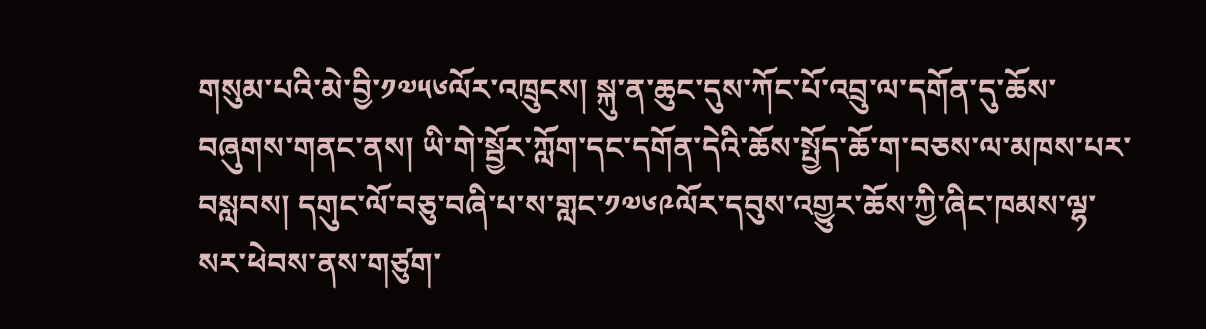གསུམ་པའི་མེ་བྱི་༡༧༥༦ལོར་འཁྲུངས། སྐུ་ན་ཆུང་དུས་ཀོང་པོ་འབྲུ་ལ་དགོན་དུ་ཆོས་བཞུགས་གནང་ནས། ཡི་གེ་སྦྱོར་ཀློག་དང་དགོན་དེའི་ཆོས་སྤྱོད་ཆོ་ག་བཅས་ལ་མཁས་པར་བསླབས། དགུང་ལོ་བཅུ་བཞི་པ་ས་གླང་༡༧༦༩ལོར་དབུས་འགྱུར་ཆོས་ཀྱི་ཞིང་ཁམས་ལྷ་སར་ཕེབས་ནས་གཙུག་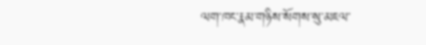ལག་ཁང་རྣམ་གཉིས་སོགས་སུ་མཇལ་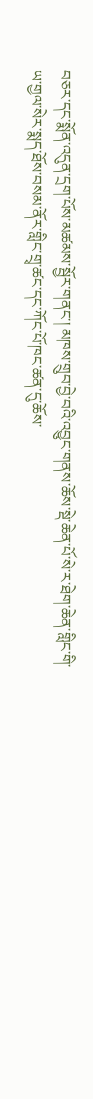བཅར་དང་སྨོན་འདུན་དྲག་པོས་མཚམས་སྦྱོར་གནང་། མཁས་གྲུབ་བྱེ་བའི་འབྱུང་གནས་ཆོས་སྡེ་ཆེན་པོ་སེ་ར་ཐེག་ཆེན་གླིང་གི་ཡ་གྱལ་སེར་སྨད་ཐོས་བསམ་ནོར་གླིང་གྲྭ་ཚང་དང་ཀོང་པོ་ཁང་ཚན་དུ་ཆོས་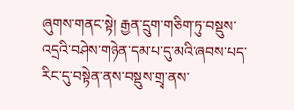ཞུགས་གནང་སྟེ། རྒྱན་དྲུག་གཅིག་ཏུ་བསྡུས་འདྲའི་བཤེས་གཉེན་དམ་པ་དུ་མའི་ཞབས་པད་རིང་དུ་བསྟེན་ནས་བསྡུས་གྲྭ་ནས་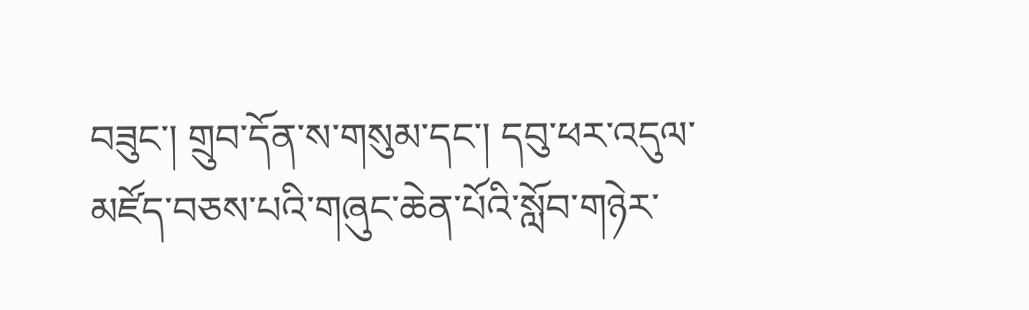བཟུང་། གྲུབ་དོན་ས་གསུམ་དང་། དབུ་ཕར་འདུལ་མཛོད་བཅས་པའི་གཞུང་ཆེན་པོའི་སློབ་གཉེར་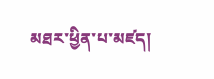མཐར་ཕྱིན་པ་མཛད།